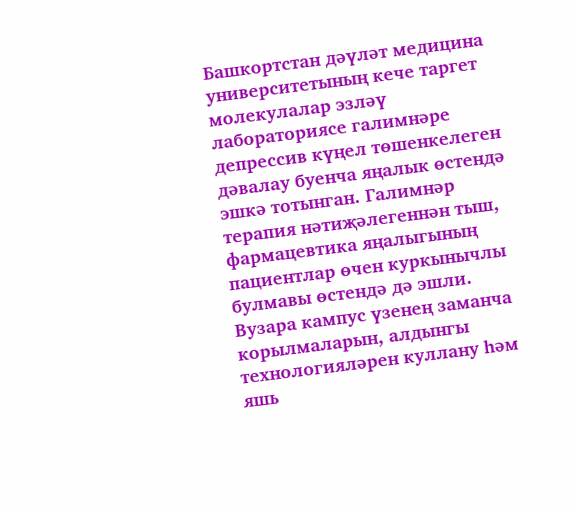Башкортстан дәүләт медицина университетының кече таргет молекулалар эзләү лабораториясе галимнәре депрессив күңел төшенкелеген дәвалау буенча яңалык өстендә эшкә тотынган. Галимнәр терапия нәтиҗәлегеннән тыш, фармацевтика яңалыгының пациентлар өчен куркынычлы булмавы өстендә дә эшли. Вузара кампус үзенең заманча корылмаларын, алдынгы технологияләрен куллану һәм яшь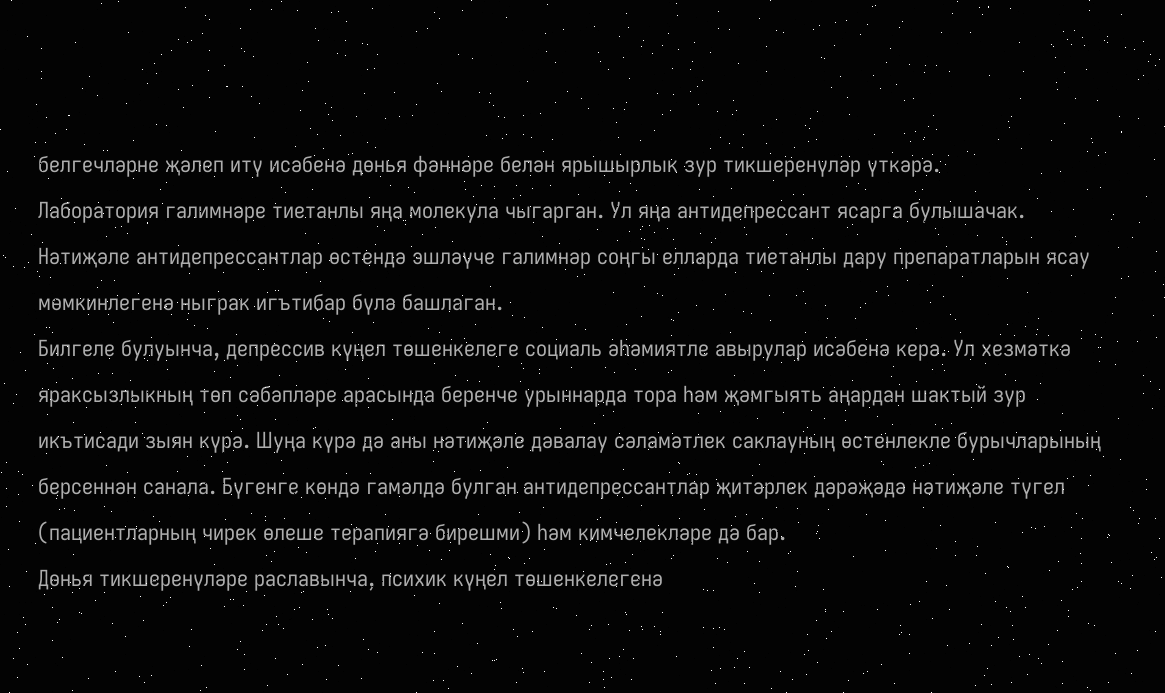белгечләрне җәлеп итү исәбенә дөнья фәннәре белән ярышырлык зур тикшеренүләр үткәрә.
Лаборатория галимнәре тиетанлы яңа молекула чыгарган. Ул яңа антидепрессант ясарга булышачак. Нәтиҗәле антидепрессантлар өстендә эшләүче галимнәр соңгы елларда тиетанлы дару препаратларын ясау мөмкинлегенә ныграк игътибар бүлә башлаган.
Билгеле булуынча, депрессив күңел төшенкелеге социаль әһәмиятле авырулар исәбенә керә. Ул хезмәткә яраксызлыкның төп сәбәпләре арасында беренче урыннарда тора һәм җәмгыять аңардан шактый зур икътисади зыян күрә. Шуңа күрә дә аны нәтиҗәле дәвалау сәламәтлек саклауның өстенлекле бурычларының берсеннән санала. Бүгенге көндә гамәлдә булган антидепрессантлар җитәрлек дәрәҗәдә нәтиҗәле түгел (пациентларның чирек өлеше терапиягә бирешми) һәм кимчелекләре дә бар.
Дөнья тикшеренүләре раславынча, психик күңел төшенкелегенә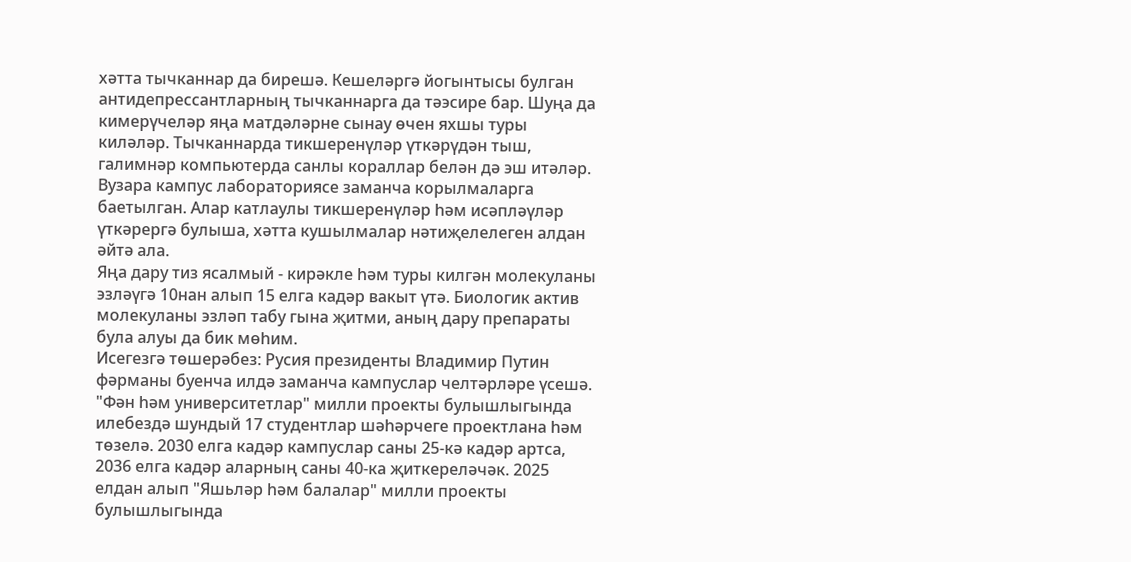хәтта тычканнар да бирешә. Кешеләргә йогынтысы булган антидепрессантларның тычканнарга да тәэсире бар. Шуңа да кимерүчеләр яңа матдәләрне сынау өчен яхшы туры киләләр. Тычканнарда тикшеренүләр үткәрүдән тыш, галимнәр компьютерда санлы кораллар белән дә эш итәләр. Вузара кампус лабораториясе заманча корылмаларга баетылган. Алар катлаулы тикшеренүләр һәм исәпләүләр үткәрергә булыша, хәтта кушылмалар нәтиҗелелеген алдан әйтә ала.
Яңа дару тиз ясалмый - кирәкле һәм туры килгән молекуланы эзләүгә 10нан алып 15 елга кадәр вакыт үтә. Биологик актив молекуланы эзләп табу гына җитми, аның дару препараты була алуы да бик мөһим.
Исегезгә төшерәбез: Русия президенты Владимир Путин фәрманы буенча илдә заманча кампуслар челтәрләре үсешә. "Фән һәм университетлар" милли проекты булышлыгында илебездә шундый 17 студентлар шәһәрчеге проектлана һәм төзелә. 2030 елга кадәр кампуслар саны 25-кә кадәр артса, 2036 елга кадәр аларның саны 40-ка җиткереләчәк. 2025 елдан алып "Яшьләр һәм балалар" милли проекты булышлыгында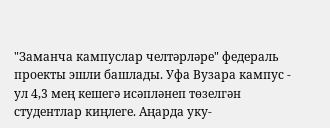"Заманча кампуслар челтәрләре" федераль проекты эшли башлады. Уфа Вузара кампус - ул 4,3 мең кешегә исәпләнеп төзелгән студентлар киңлеге. Аңарда уку-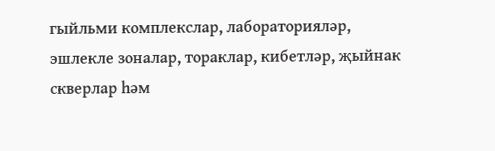гыйльми комплекслар, лабораторияләр, эшлекле зоналар, тораклар, кибетләр, җыйнак скверлар һәм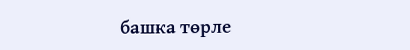башка төрле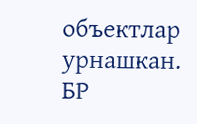объектлар урнашкан.
БР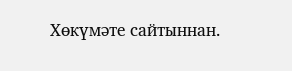Хөкүмәте сайтыннан.